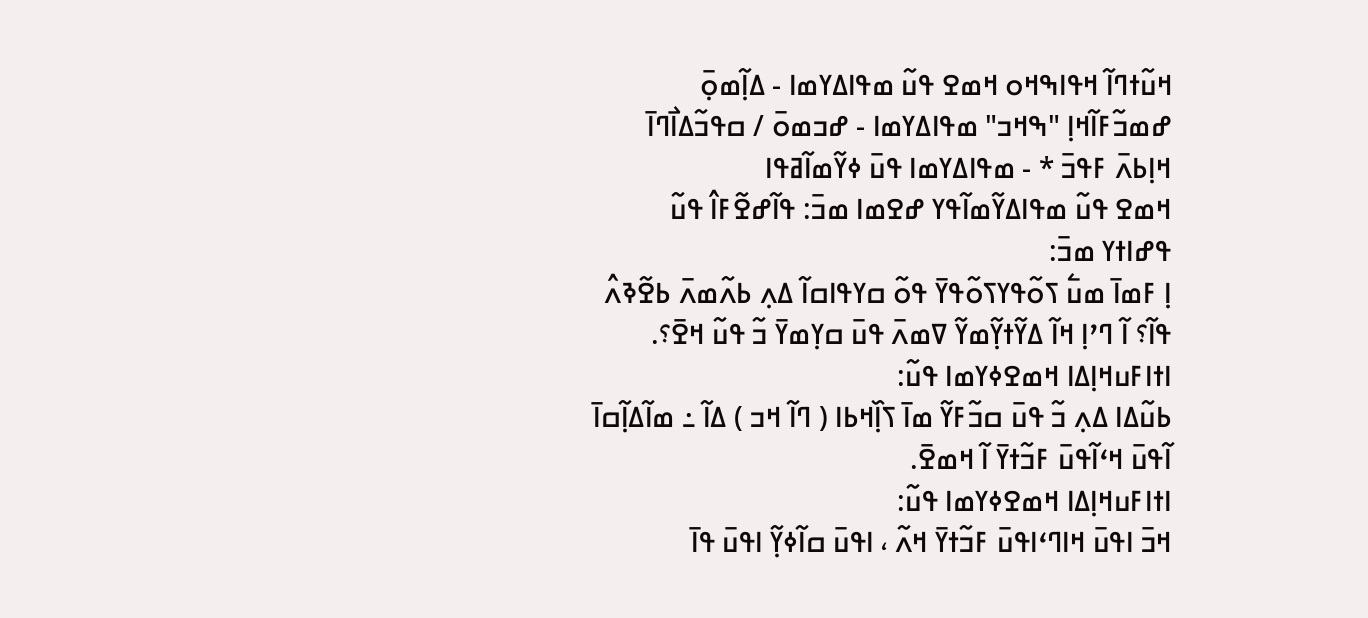ߞߎ߬ߙߣߊ߬ ߞߟߊߒߞߋ ߞߘߐ ߟߎ߬ ߘߟߊߡߌߘߊ - ߡߊ߲߬ߘߋ߲߫ ߝߘߏ߬ߓߊ߬ߞߊ߲ "ߒߞߏ" ߘߟߊߡߌߘߊ - ߝߏߘߋ߫ / ߛߟߏ߬ߡߊ߯ߣߊ߫ ߞߊ߲ߕߍ߫ ߓߟߏ߫ * - ߘߟߊߡߌߘߊ ߟߎ߫ ߦߌ߬ߘߊ߬ߥߟߊ
ߞߘߐ ߟߎ߬ ߘߟߊߡߌ߬ߘߊ߬ߟߌ ߝߐߘߊ ߘߏ߫: ߟߊ߬ߝߐ߬ߓߊ߮ ߟߎ߬   ߟߝߊߙߌ ߘߏ߫:
ߊ߲ ߓߘߊ߫ ߘߎ߱ ߖߋ߬ߟߌߖߋ߬ߟߌ߫ ߟߋ߬ ߛߌߟߊߛߊ߬ ߡߍ߲ ߕߍ߬ߘߍ߫ ߕߐ߬ߢߍ߮ ߟߊ߬؟ ߊ߬ ߣߴߊ߲ ߞߊ߬ ߡߌ߬ߙߌ߲߬ߘߌ߬ ߜߘߍ߫ ߟߎ߫ ߛߌ߲ߘߌ߫ ߏ߬ ߟߎ߬ ߞߐ߫؟.
ߊߙߊߓߎߞߊ߲ߡߊ ߞߘߐߦߌߘߊ ߟߎ߬:
ߕߎ߬ߡߊ ߡߍ߲ ߏ߬ ߟߎ߫ ߛߏ߬ߓߌ߬ ߘߊ߫ ߖߊ߲߰ߞߕߊ ( ߣߊ߬ ߞߏ ) ߡߊ߬ ߸ ߘߊ߬ߡߊ߲߬ߛߊ߫ ߊ߬ߟߎ߫ ߞߵߊ߬ߟߎ߫ ߓߏ߬ߙߌ߫ ߊ߬ ߞߘߐ߫.
ߊߙߊߓߎߞߊ߲ߡߊ ߞߘߐߦߌߘߊ ߟߎ߬:
ߞߏ߫ ߊߟߎ߫ ߞߊߣߵߊߟߎ߫ ߓߏ߬ߙߌ߫ ߞߍ߬ ، ߊߟߎ߫ ߛߊ߬ߦߌ߲߬ ߊߟߎ߫ ߟߊ߫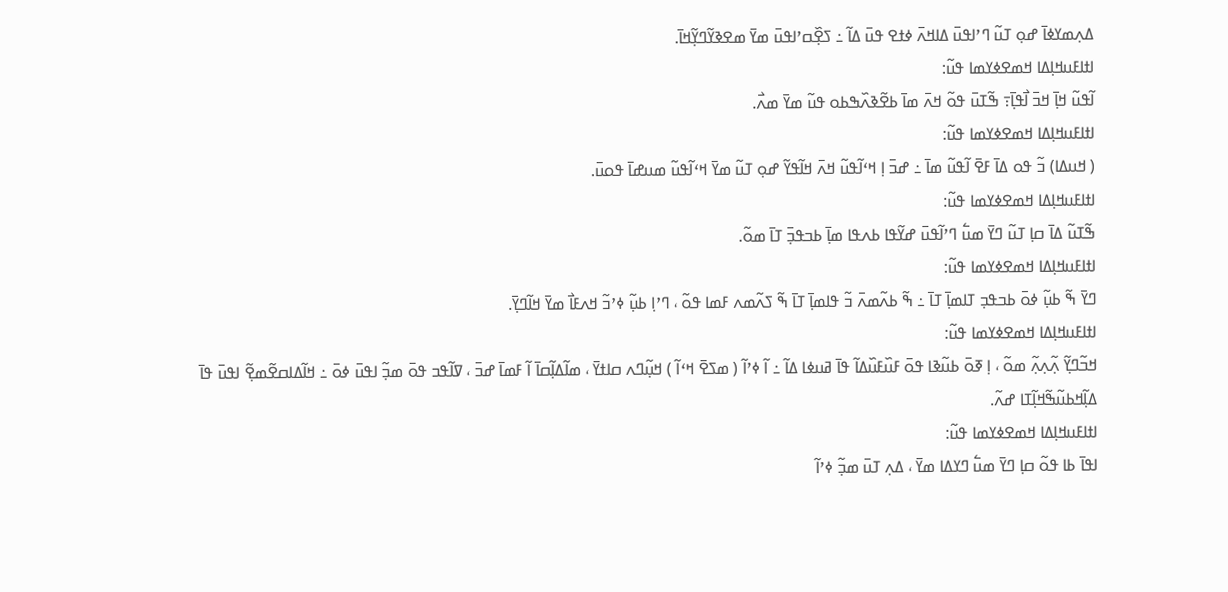ߡߍ߲ߘߌߦߊ߫ ߝߋ߲ ߠߎ߬ ߣߴߊߟߎ߫ ߡߊߞߍ߫ ߦߙߐ ߟߎ߫ ߡߊ߬ ߸ ߖߐ߲߰ߛߴߊߟߎ߫ ߘߌ߫ ߘߐߢߌ߬ߣߌ߲߬ߞߊ߫.
ߊߙߊߓߎߞߊ߲ߡߊ ߞߘߐߦߌߘߊ ߟߎ߬:
ߊ߬ߟߎ߬ ߞߊ߲߫ ߞߏ߫ ߊ߯ߟߊ߲߫߹ ߒ߬ߠߎ߫ ߟߋ߬ ߞߍ߫ ߘߊ߫ ߕߐ߬ߢߍ߰ߒߕߋ ߟߎ߬ ߘߌ߫ ߘߍ߯.
ߊߙߊߓߎߞߊ߲ߡߊ ߞߘߐߦߌߘߊ ߟߎ߬:
( ߞߎߡߊ) ߏ߬ ߟߋ ߡߊ߫ ߓߐ߫ ߊ߬ߟߎ߬ ߘߊ߫ ߸ ߝߏ߫ ߊ߲ ߞߵߊ߬ߟߎ߬ ߞߍ߫ ߞߊ߬ߟߌ߬ ߝߋ߲ ߠߎ߬ ߘߌ߫ ߞߵߊ߬ߟߎ߬ ߘߎߝߊ߫ ߟߋߎ߫.
ߊߙߊߓߎߞߊ߲ߡߊ ߞߘߐߦߌߘߊ ߟߎ߬:
ߒ߬ߠߎ߬ ߡߊ߫ ߛߊ߲ ߠߎ߬ ߣߌ߫ ߘߎ߱ ߣߴߊ߬ߟߎ߫ ߝߌ߬ߟߊ ߕߍߟߊ ߘߊ߲߫ ߕߏߟߏ߲߫ ߠߊ߫ ߘߋ߬.
ߊߙߊߓߎߞߊ߲ߡߊ ߞߘߐߦߌߘߊ ߟߎ߬:
ߣߌ߫ ߒ߬ ߕߎ߲߬ ߦߋ߫ ߕߏߟߏ߲ ߠߊߘߊ߲߫ ߠߊ߫ ߸ ߒ߬ ߕߍ߬ߘߍ߫ ߏ߬ ߟߊߘߊ߲߫ ߠߊ߫ ߒ߬ ߖߍ߬ߘߍ ߓߘߊ ߟߋ߬ ، ߣߴߊ߲ ߕߎ߲߬ ߦߴߏ߬ ߞߍߓߊ߯ ߘߌ߫ ߞߊ߬ߣߌ߲߫.
ߊߙߊߓߎߞߊ߲ߡߊ ߞߘߐߦߌߘߊ ߟߎ߬:
ߞߏ߬ߣߌ߲߬ ߍ߲߬ߍ߲ߍ߲߬ ߘߋ߬ ، ߊ߲ ߧߋ߫ ߕߎ߬ߢߊ ߟߋ߫ ߓߎ߰ߓߎ߰ߡߊ߬ ߟߊ߫ ߥߎߦߊ ߡߊ߬ ߸ ߊ߬ ߦߴߊ߬ ( ߘߖߐ߫ ߞߵߊ߬ ) ߞߎ߲߬ߣߍ ߛߊߙߌ߫ ، ߘߊ߬ߡߊ߲߬ߛߊ߫ ߊ߬ ߓߘߊ߫ ߝߏ߫ ، ߜߊ߬ߟߏ ߟߋ߫ ߘߏ߲߬ ߊߟߎ߫ ߦߋ߫ ߸ ߞߊ߬ߡߊߛߐ߬ߘߐ߲߬ ߊߟߎ߫ ߟߊ߫ ߡߊ߲߬ߞߕߎ߬ߒ߬ߞߊ߲߬ߠߊ ߝߍ߬.
ߊߙߊߓߎߞߊ߲ߡߊ ߞߘߐߦߌߘߊ ߟߎ߬:
ߊߟߊ߫ ߕߊ ߟߋ߬ ߛߊ߲ ߣߌ߫ ߘߎ߱ ߣߌߡߊ ߘߌ߫ ، ߡߍ߲ ߠߎ߫ ߘߏ߲߬ ߦߴߊ߬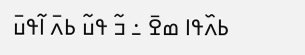ߕߍ߰ߟߊ ߘߐ߫ ߸ ߏ߬ ߟߎ߬ ߕߍ߫ ߊ߬ߟߎ߫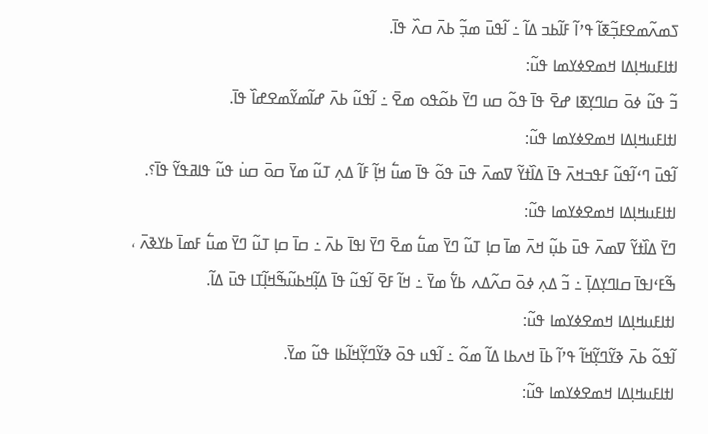ߖߘߍ߬ߘߐߓߏ߲߬ߧߊ߬ ߟߴߊ߬ ߓߊ߬ߕߏ ߡߊ߬ ߸ ߊ߬ߟߎ߫ ߘߏ߲߬ ߕߍ߫ ߛߍ߰ ߟߊ߫.
ߊߙߊߓߎߞߊ߲ߡߊ ߞߘߐߦߌߘߊ ߟߎ߬:
ߏ߬ ߟߎ߬ ߦߋ߫ ߛߊߣߌ߲ߧߊ ߝߐ߫ ߟߊ߫ ߟߋ߬ ߛߎ ߣߌ߫ ߕߋ߬ߟߋ ߘߐ߫ ߸ ߊ߬ߟߎ߬ ߕߍ߫ ߝߊ߬ߘߌ߬ߘߐߝߊ߰ ߟߊ߫.
ߊߙߊߓߎߞߊ߲ߡߊ ߞߘߐߦߌߘߊ ߟߎ߬:
ߊ߬ߟߎ߫ ߣߵߊ߬ߟߎ߬ ߓߟߏߞߍ߫ ߟߊ߫ ߡߊ߰ߙߌ߬ ߜߘߍ߫ ߟߎ߫ ߟߋ߬ ߟߊ߫ ߘߎ߱ ߞߊ߲߬ ߓߊ߬ ߡߍ߲ ߠߎ߬ ߘߌ߫ ߛߋ߫ ߛߎ߭ ߟߎ߬ ߟߊߥߟߌ߬ ߟߊ߫؟.
ߊߙߊߓߎߞߊ߲ߡߊ ߞߘߐߦߌߘߊ ߟߎ߬:
ߣߌ߫ ߡߊ߰ߙߌ߬ ߜߘߍ߫ ߟߎ߫ ߕߎ߲߬ ߞߍ߫ ߘߊ߫ ߛߊ߲ ߠߎ߬ ߣߌ߫ ߘߎ߱ ߘߐ߫ ߣߌ߫ ߊߟߊ߫ ߕߍ߫ ߸ ߛߊ߫ ߛߊ߲ ߠߎ߬ ߣߌ߫ ߘߎ߱ ߓߘߊ߫ ߕߌߢߍ߫ ، ߒ߬ߓߵߊߟߊ߫ ߛߊߣߌ߲ߡߊ߲߫ ߸ ߏ߬ ߡߍ߲ ߦߋ߫ ߛߍ߬ߡߍ ߕߌ߱ ߘߌ߫ ߸ ߞߊ߬ ߓߐ߫ ߊ߬ߟߎ߬ ߟߊ߫ ߡߊ߲߬ߞߕߎ߬ߒ߬ߞߊ߲߬ߠߊ ߟߎ߫ ߡߊ߬.
ߊߙߊߓߎߞߊ߲ߡߊ ߞߘߐߦߌߘߊ ߟߎ߬:
ߊ߬ߟߋ߬ ߕߍ߫ ߢߌ߬ߣߌ߲߬ߞߊ߬ ߟߴߊ߬ ߕߊ߫ ߞߍߕߊ ߡߊ߬ ߘߋ߬ ߸ ߊ߬ߟߎ ߟߋ߫ ߢߌ߬ߣߌ߲߬ߞߊ߬ߕߊ ߟߎ߬ ߘߌ߫.
ߊߙߊߓߎߞߊ߲ߡߊ ߞߘߐߦߌߘߊ ߟߎ߬: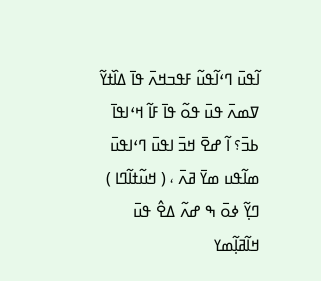ߊ߬ߟߎ߫ ߣߵߊ߬ߟߎ߬ ߓߟߏߞߍ߫ ߟߊ߫ ߡߊ߰ߙߌ߬ ߜߘߍ߫ ߟߎ߫ ߟߋ߬ ߟߊ߫ ߓߊ߬ ߞߵߊߟߊ߫ ߕߏ߫؟ ߊ߬ ߝߐ߫ ߞߏ߫ ߊߟߎ߫ ߣߵߊߟߎ߫ ߘߊ߬ߟߎ ߘߌ߫ ߥߍ߫ ، ( ߞߎ߬ߙߊ߬ߣߊ ) ߣߌ߲߬ ߦߋ߫ ߒ ߝߍ߬ ߡߐ߮ ߟߎ߫ ߞߊ߬ߥߊ߲߬ߘߌ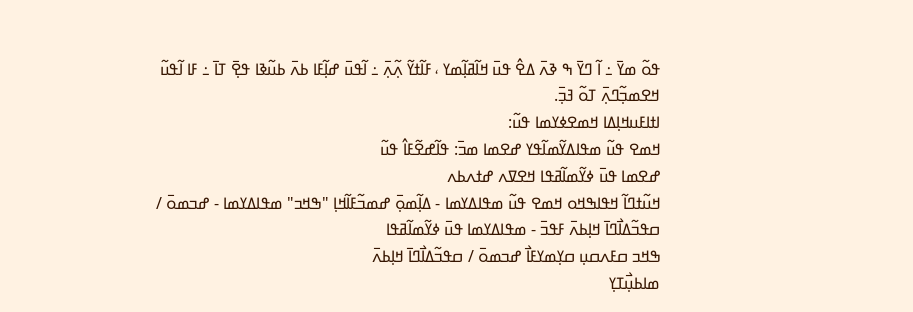ߟߋ߬ ߘߌ߫ ߸ ߊ߬ ߣߌ߫ ߒ ߢߍ߫ ߡߐ߮ ߟߎ߫ ߞߊ߬ߥߊ߲߬ߘߌ ، ߓߊ߬ߙߌ߬ ߍ߲߬ߍ߲߫ ߸ ߊ߬ߟߎ߫ ߝߊ߲߬ߓߊ ߕߍ߫ ߕߎ߬ߢߊ ߟߐ߲߫ ߠߊ߫ ߸ ߓߊ ߊ߬ߟߎ߬ ߞߐߘߏ߲߬ߣߍ߲߫ ߠߋ߬ ߔߏ߲߫.
ߊߙߊߓߎߞߊ߲ߡߊ ߞߘߐߦߌߘߊ ߟߎ߬:
ߞߘߐ ߟߎ߬ ߘߟߊߡߌ߬ߘߊ߬ߟߌ ߝߐߘߊ ߘߏ߫: ߟߊ߬ߝߐ߬ߓߊ߮ ߟߎ߬
ߝߐߘߊ ߟߎ߫ ߦߌ߬ߘߊ߬ߥߟߊ ߞߐߜߍ ߝߙߍߕߍ
ߞߎ߬ߙߣߊ߬ ߞߟߊߒߞߋ ߞߘߐ ߟߎ߬ ߘߟߊߡߌߘߊ - ߡߊ߲߬ߘߋ߲߫ ߝߘߏ߬ߓߊ߬ߞߊ߲ "ߒߞߏ" ߘߟߊߡߌߘߊ - ߝߏߘߋ߫ / ߛߟߏ߬ߡߊ߯ߣߊ߫ ߞߊ߲ߕߍ߫ ߓߟߏ߫ - ߘߟߊߡߌߘߊ ߟߎ߫ ߦߌ߬ߘߊ߬ߥߟߊ
ߒߞߏ ߛߓߍߛߎ߲ ߛߌ߲ߘߌߓߊ߯ ߝߏߘߋ߫ / ߛߟߏ߬ߡߊ߯ߣߊ߫ ߞߊ߲ߕߍ߫
ߘߊߕߎ߲߯ߠߌ߲